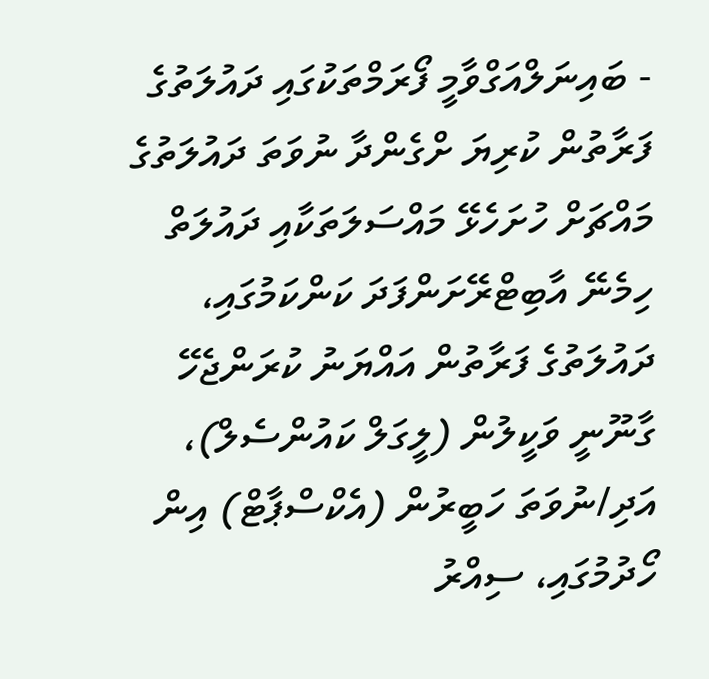- ބައިނަލްއަގްވާމީ ފޯރަމްތަކުގައި ދައުލަތުގެ ފަރާތުން ކުރިޔަ ށްގެންދާ ނުވަތަ ދައުލަތުގެ މައްޗަށް ހުށަހެޅޭ މައްސަލަތަކާއި ދައުލަތް ހިމެނޭ އާބިޓްރޭށަންފަދަ ކަންކަމުގައި، ދައުލަތުގެ ފަރާތުން އައްޔަނު ކުރަންޖެހޭ ގާނޫނީ ވަކީލުން (ލީގަލް ކައުންސެލް)، އަދި/ނުވަތަ ހަބީރުން (އެކްސްޕާޓް) އިން ހޯދުމުގައި، ސިއްރު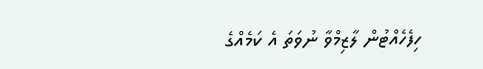ހިފެހެއްޓުން ލާޒިމްވާ ނުވަތަ އެ ކަމެއްގެ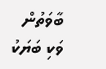ބާވަތުން ވަކި ބަޔަކު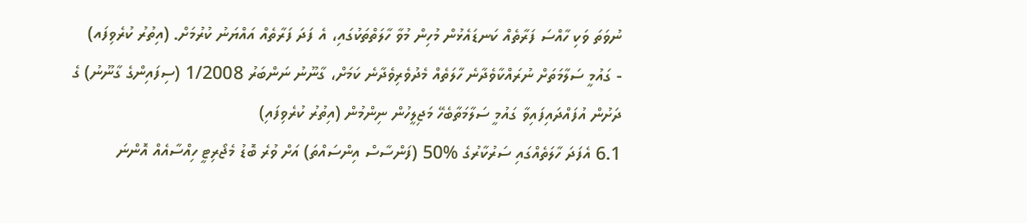ނުވަތަ ވަކި ހާއްސަ ފަރާތެއް ކަނޑައެޅުން މުހިން މުވާ ހާލަތްތަކުގައި، އެ ފަދަ ފަރާތެއް އައްޔަނު ކުރުމަށް. (އިތުރު ކުރެވިފައ)
- ގައުމީ ސަލާމަތަށް ނުރައްކާވެދާނެ ހާލަތެއް މެދުވެރިވެދާނެ ކަމަށް، ގާނޫނު ނަންބަރު 1/2008 (ސިފައިންގެ ގާނޫނު) ގެ ދަށުން އުފައްދައިފައިވާ ގައުމީ ސަލާމަތާބެހޭ މަޖިލީހުން ނިންމުން (އިތުރު ކުރެވިފައި)
6.1 އެފަދަ ހާލަތެއްގައި ސަރުކާރުގެ %50 (ފަންސާސް އިންސައްތަ) އަށް ވުރެ ބޮޑު މެޖޯރިޓީ ހިއްސާއެއް އޮންނަ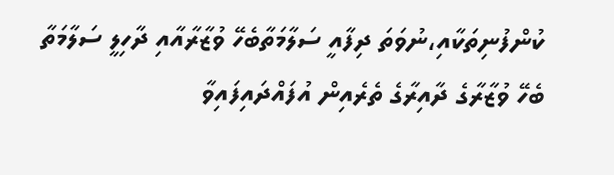ކުންފުނިތަކާއި،ނުވަތަ ދިފާއީ ސަލާމަތާބެހޭ ވުޒާރާއާއި ދާހިލީ ސަލާމަތާ ބެހޭ ވުޒާރާގެ ދާއިރާގެ ތެރެއިން އުފައްދައިފައިވާ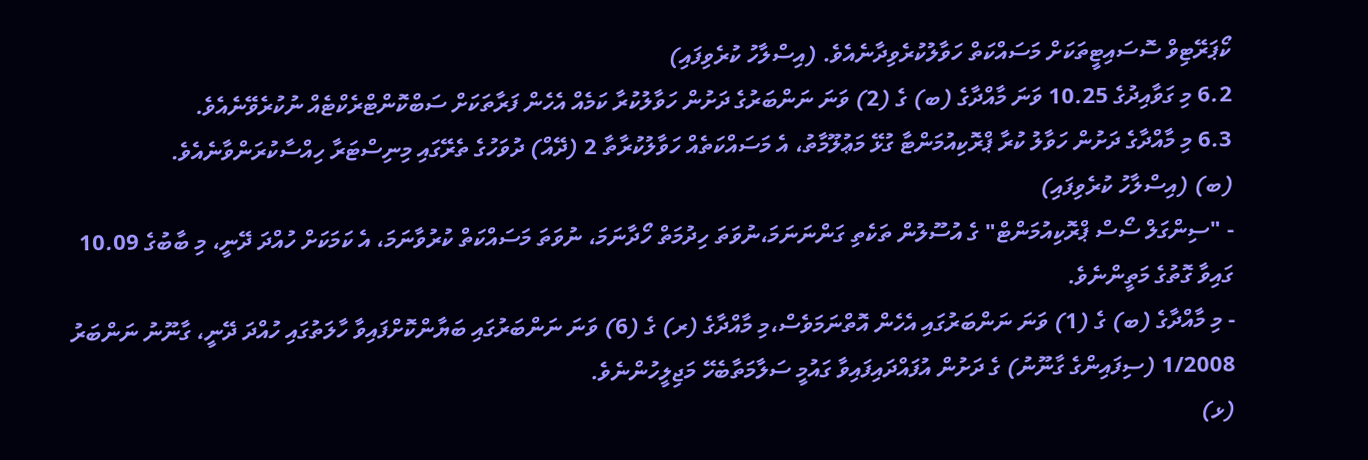ކޯޕަރޭޓިވް ސޮސައިޓީތަކަށް މަސައްކަތް ހަވާލުކުރެވިދާނެއެވެ. (އިސްލާހު ކުރެވިފައި)
6.2 މި ގަވާއިދުގެ 10.25 ވަނަ މާއްދާގެ (ބ) ގެ (2) ވަނަ ނަންބަރުގެ ދަށުން ހަވާލުކުރާ ކަމެއް އެހެން ފަރާތަކަށް ސަބްކޮންޓްރެކްޓެއް ނުކުރެވޭނެއެވެ.
6.3 މި މާއްދާގެ ދަށުން ހަވާލު ކުރާ ޕްރޮކިއުމަންޓާ ގުޅޭ މަޢުލޫމާތު، އެ މަސައްކަތެއް ހަވާލުކުރާތާ 2 (ދޭއް) ދުވަހުގެ ތެރޭގައި މިނިސްޓަރާ ހިއްސާކުރަންވާނެއެވެ.
(ބ) (އިސްލާހު ކުރެވިފައި)
- "ސިންގަލް ސޯސް ޕްރޮކިއުމަންޓް" ގެ އުސޫލުން ތަކެތި ގަންނަނަމަ،ނުވަތަ ހިދުމަތް ހޯދާނަމަ، ނުވަތަ މަސައްކަތް ކުރުވާނަމަ، އެ ކަމަކަށް ހުއްދަ ދޭނީ، މި ބާބުގެ 10.09 ގައިވާ ގޮތުގެ މަތީންނެވެ.
- މި މާއްދާގެ (ބ) ގެ (1) ވަނަ ނަންބަރުގައި އެހެން އޮތްނަމަވެސް،މި މާއްދާގެ (ރ) ގެ (6) ވަނަ ނަންބަރުގައި ބަޔާންކޮށްފައިވާ ހާލަތުގައި ހުއްދަ ދޭނީ، ގާނޫނު ނަންބަރު 1/2008 (ސިފައިންގެ ގާނޫނު) ގެ ދަށުން އުފައްދައިފައިވާ ގައުމީ ސަލާމަތާބެހޭ މަޖިލީހުންނެވެ.
(ޅ)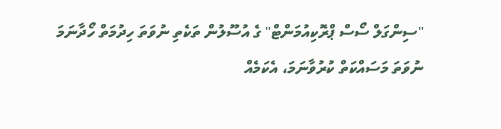"ސިންގަލް ސޯސް ޕްރޮކިއުމަންޓް" ގެ އުސޫލުން ތަކެތި ނުވަތަ ހިދުމަތް ހޯދާނަމަ ނުވަތަ މަސައްކަތް ކުރުވާނަމަ، އެކަމެއް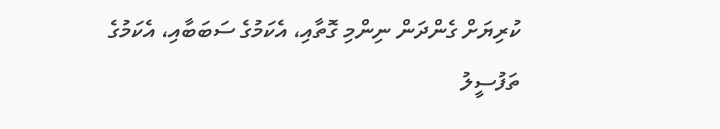ކުރިޔަށް ގެންދަން ނިންމި ގޮތާއި، އެކަމުގެ ސަބަބާއި، އެކަމުގެ ތަފުސީލު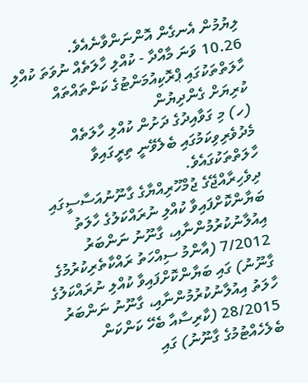ލިޔުމުން އެނގެން އޮންނަންވާނެއެވެ.
10.26 ވަނަ މާއްދާ - ކުއްލި ހާލަތެއް ނުވަތަ ކުއްލި ހާލަތްތަކުގައި ޕްރޮކިއުމަންޓުގެ ކަންތައްތައް ކުރިޔަށް ގެންދިޔުން
(ހ) މި ގަވާއިދުގެ ދަށުން ކުއްލި ހާލަތެއް މެދުވެރިވިކަމުގައި ބެލެވޭނީ ތިރީގައިވާ ހާލަތްތަކުގައެވެ.
ދިވެހިރާއްޖޭގެ ޖުމްހޫރިއްޔާގެ ގާނޫނުއަސާސީގައި ބަޔާންކޮށްފައިވާ ކުއްލި ނުރައްކަލުގެ ހާލަތު އިއުލާނުކުރުމުންނާއި، ގާނޫނު ނަންބަރު 7/2012 (އާންމު ސިއްހަތު ރައްކާތެރިކުރުމުގެ ގާނޫނު) ގައި ބަޔާންކޮށްފައިވާ ކުއްލި ނުރައްކަލުގެ ހާލަތު އިއުލާނުކުރުމުންނާއި، ގާނޫނު ނަންބަރު 28/2015 (ކާރިސާއާ ބެހޭ ކަންކަން ބެލެހެއްޓުމުގެ ގާނޫނު) ގައި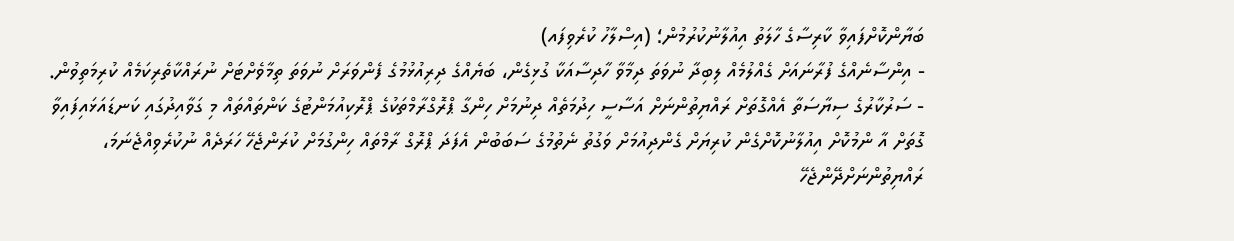ބަޔާންކޮށްފައިވާ ކާރިސާގެ ހާލަތު އިއުލާނުކުރުމުން؛ (އިސްލާހު ކުރެވިފައ)
- އިންސާނެއްގެ ފުރާނައަށް ގެއްލުމެއް ލިބިދާ ނުވަތަ ދިމާވާ ހާދިސާއަކާ ގުޅިގެން، ބަޔެއްގެ ދިރިއުޅުމުގެ ފެންވަރަށް ނުވަތަ ތިމާވެށްޓަށް ނުރައްކާތެރިކަމެއް ކުރިމަތިވުން.
- ސަރުކާރުގެ ސިޔާސަތާ އެއްގޮތަށް ރައްޔިތުންނަށް އަސާސީ ހިދުމަތެއް ދިނުމަށް ހިންގާ ޕްރޮގްރާމްތަކުގެ ޕްރޮކިއުމަންޓުގެ ކަންތައްތައް މި ގަވާއިދުގައި ކަނޑައަޅައިފައިވާ ގޮތަށް އާ ންމުކޮށް އިއުލާނުކޮށްގެން ކުރިޔަށް ގެންދިއުމަށް ވަގުތު ނެތުމުގެ ސަބަބުން އެފަދަ ޕްރޮގް ރާމްތައް ހިންގުމަށް ކުރަންޖެހޭ ހަރަދެއް ނުކުރެވިއްޖެނަމަ، ރައްޔިތުންނަށްދޭންޖެހޭ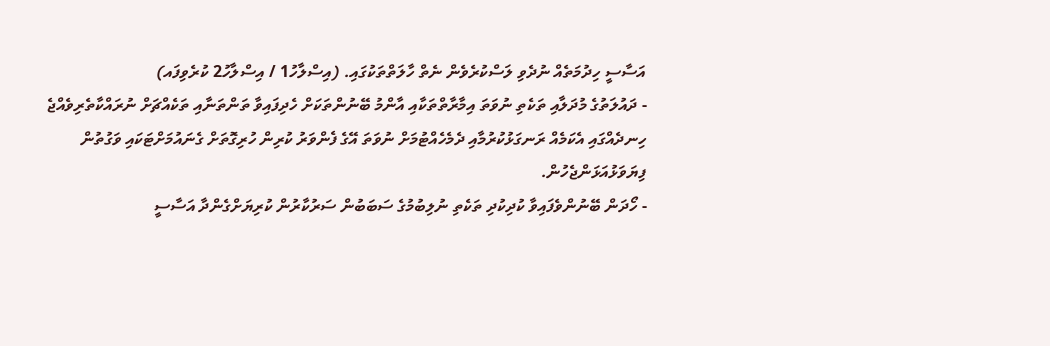އަސާސީ ހިދުމަތެއް ނުދެވި ލަސްކުރެވެން ނެތް ހާލަތްތަކުގައި. (އިސްލާހު1 / އިސްލާހު2 ކުރެވިފައ)
- ދައުލަތުގެ މުދަލާއި ތަކެތި ނުވަތަ އިމާރާތްތަކާއި އާންމު ބޭނުންތަކަށް ހެދިފައިވާ ތަންތަނާއި ތަކެއްޗަށް ނުރައްކާތެރިވެއްޖެ ހިނދެއްގައި އެކަމެއް ރަނގަޅުކުރުމާއި ދެމެހެއްޓުމަށް ނުވަތަ އޭގެ ފެންވަރު ކުރިން ހުރިގޮތަށް ގެނައުމަށްޓަކައި ވަގުތުން ފިޔަވަޅުއަޅަންޖެހުން.
- ހޯދަން ބޭނުންވެފައިވާ ކުދިކުދި ތަކެތި ނުލިބުމުގެ ސަބަބުން ސަރުކާރުން ކުރިޔަށްގެންދާ އަސާސީ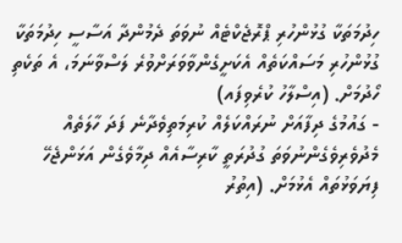ހިދުމަތަކާ ގުޅުންހުރި ޕްރޮޖެކްޓެއް ނުވަތަ ދެމުންދާ އަސާސީ ހިދުމަތަކާ ގުޅުންހުރި މަސައްކަތެއް އެކަށީގެންވާވަރަށްވުރެ ލަސްވާނަމަ، އެ ތަކެތި ހޯދުމަށް. (އިސްލާހު ކުރެވިފައ)
- ގައުމުގެ ދިފާއަށް ނުރައްކަލެއް ކުރިމަތިވެދާނެ ފަދަ ހާލަތެއް މެދުވެރިވެގެންނުވަތަ ގުދުރަތީ ކާރިސާއެއް ދިމާވެގެން އަޅަންޖެހޭ ފިޔަވަޅުތައް އެޅުމަށް. (އިތުރު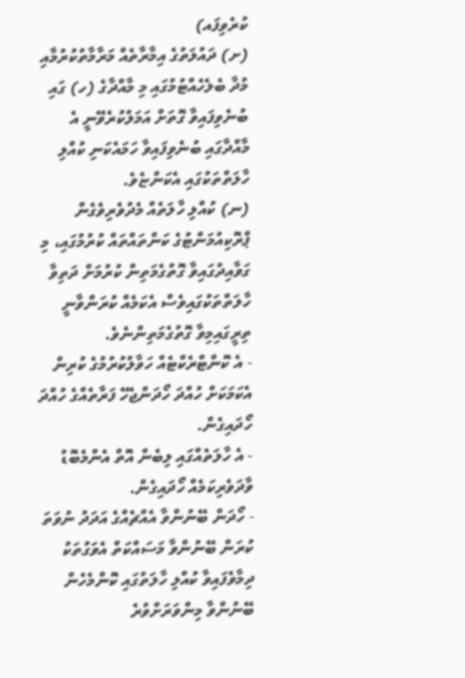ކުރެވިފައ)
(ށ) ދައުލަތުގެ އިމާރާތެއް މަރާމާތުކުރުމާއި މުދާ ބެލެހެއްޓުމުގައި މި މާއްދާގެ (ހ) ގައި ބުނެވިފައިވާ ގޮތަށް އަމަލުކުރެވޭނީ އެ މާއްދާގައި ބުނެވިފައިވާ ހަމައެކަނި ކުއްލި ހާލަތްތަކުގައި އެކަންޏެވެ.
(ނ) ކުއްލި ހާލަތެއް މެދުވެރިވެގެން ޕްރޮކިއުމަންޓުގެ ކަންތައްތައް ކުރުމުގައި، މި ގަވާއިދުގައިވާ ގޮތުގެމަތިން ކުރުމަށް ދަތިވާ ހާލަތްތަކުގައިވެސް އެކަމެއް ކުރަންވާނީ ތިރީގައިމިވާ ގޮތުގެމަތިންނެވެ.
- އެ ކޮންޓްރެކްޓެއް ހަވާލުކުރުމުގެ ކުރިން އެކަމަކަށް ހުއްދަ ހޯދަންޖެހޭ ފަރާތެއްގެ ހުއްދަ ހޯދައިގެން.
- އެ ހާލަތެއްގައި ލިބެން އޮތް އެންމެބޮޑު ވާދަވެރިކަމެއް ހޯދައިގެން.
- ހޯދަން ބޭނުންވާ އެއްޗެއްގެ އަދަދު ނުވަތަ ކުރަން ބޭނުންވާ މަސައްކަތް އެވަގުތަކު ދިމާވެފައިވާ ކުއްލި ހާލަތުގައި ކޮންމެހެން ބޭނުންވާ މިންވަރަށްވުރެ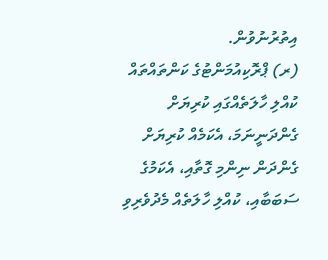އިތުރުނުވުން.
(ރ) ޕްރޮކިއުމަންޓުގެ ކަންތައްތައް ކުއްލި ހާލަތެއްގައި ކުރިޔަށް ގެންދަނީނަމަ، އެކަމެއް ކުރިޔަށް ގެންދަން ނިންމި ގޮތާއި، އެކަމުގެ ސަބަބާއި، ކުއްލި ހާލަތެއް މެދުވެރިވި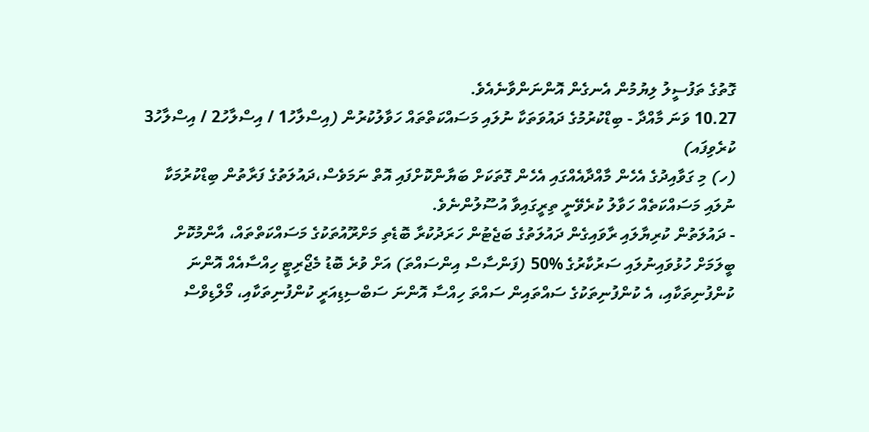ގޮތުގެ ތަފުސީލު ލިޔުމުން އެނގެން އޮންނަންވާނެއެވެ.
10.27 ވަނަ މާއްދާ - ބިޑްކުރުމުގެ ދައުވަތަކާ ނުލައި މަސައްކަތްތައް ހަވާލުކުރުން (އިސްލާހު1 / އިސްލާހު2 / އިސްލާހު3 ކުރެވިފައ)
(ހ) މި ގަވާއިދުގެ އެހެން މާއްދާއެއްގައި އެހެން ގޮތަކަށް ބަޔާންކޮށްފައި އޮތް ނަމަވެސް،ދައުލަތުގެ ފަރާތުން ބިޑްކުރުމަކާ ނުލައި މަސައްކަތެއް ހަވާލު ކުރެވޭނީ ތިރީގައިވާ އުސޫލުންނެވެ.
- ދައުލަތުން ކުރިޔާލައި ރާވައިގެން ދައުލަތުގެ ބަޖެޓުން ހަރަދުކުރާ ބޮޑެތި މަށްރޫއުތަކުގެ މަސައްކަތްތައް، އާންމުކޮށް ބީލަމަށް ހުޅުވައިނުލައި ސަރުކާރުގެ %50 (ފަންސާސް އިންސައްތަ) އަށް ވުރެ ބޮޑު މެޖޯރިޓީ ހިއްސާއެއް އޮންނަ ކުންފުނިތަކާއި، އެ ކުންފުނިތަކުގެ ސައްތައިން ސައްތަ ހިއްސާ އޮންނަ ސަބްސިޑިއަރީ ކުންފުނިތަކާއި، މޯލްޑިވްސް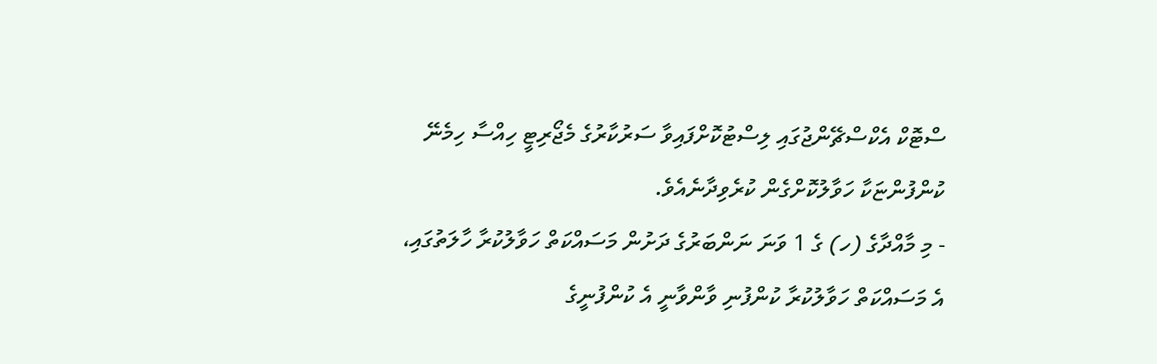ސްޓޮކް އެކްސްޗޭންޖުގައި ލިސްޓުކޮށްފައިވާ ސަރުކާރުގެ މެޖޯރިޓީ ހިއްސާ ހިމެނޭ ކުންފުންޏަކާ ހަވާލުކޮށްގެން ކުރެވިދާނެއެވެ.
- މި މާއްދާގެ (ހ) ގެ 1 ވަނަ ނަންބަރުގެ ދަށުން މަސައްކަތް ހަވާލުކުރާ ހާލަތުގައި، އެ މަސައްކަތް ހަވާލުކުރާ ކުންފުނި ވާންވާނީ އެ ކުންފުނީގެ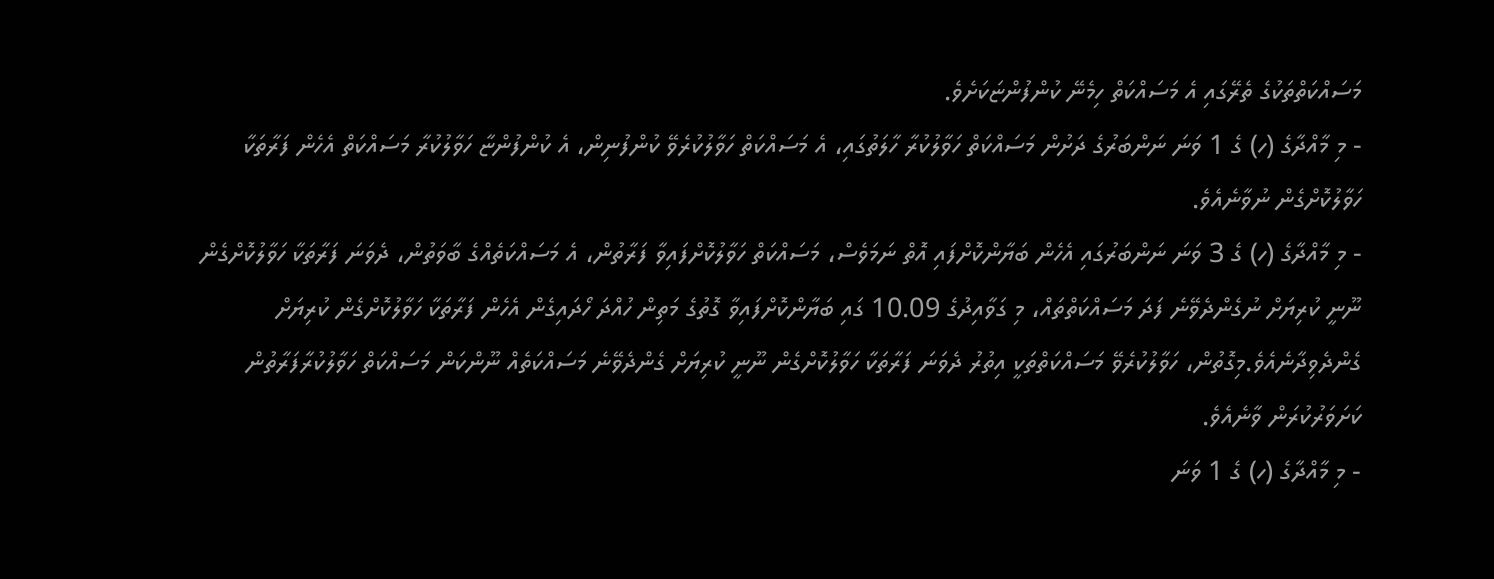މަސައްކަތްތަކުގެ ތެރޭގައި އެ މަސައްކަތް ހިމެނޭ ކުންފުންޏަކަށެވެ.
- މި މާއްދާގެ (ހ) ގެ 1 ވަނަ ނަންބަރުގެ ދަށުން މަސައްކަތް ހަވާލުކުރާ ހާލަތުގައި، އެ މަސައްކަތް ހަވާލުކުރެވޭ ކުންފުނިން، އެ ކުންފުންޏާ ހަވާލުކުރާ މަސައްކަތް އެހެން ފަރާތަކާ ހަވާލުކޮށްގެން ނުވާނެއެވެ.
- މި މާއްދާގެ (ހ) ގެ 3 ވަނަ ނަންބަރުގައި އެހެން ބަޔާންކޮށްފައި އޮތް ނަމަވެސް، މަސައްކަތް ހަވާލުކޮށްފައިވާ ފަރާތުން، އެ މަސައްކަތެއްގެ ބާވަތުން، ދެވަނަ ފަރާތަކާ ހަވާލުކޮށްގެން ނޫނީ ކުރިޔަށް ނުގެންދެވޭނެ ފަދަ މަސައްކަތްތައް، މި ގަވާއިދުގެ 10.09 ގައި ބަޔާންކޮށްފައިވާ ގޮތުގެ މަތިން ހުއްދަ ހޯދައިގެން އެހެން ފަރާތަކާ ހަވާލުކޮށްގެން ކުރިޔަށް ގެންދެވިދާނެއެވެ.މިގޮތުން، ހަވާލުކުރެވޭ މަސައްކަތްތަކީ އިތުރު ދެވަނަ ފަރާތަކާ ހަވާލުކޮށްގެން ނޫނީ ކުރިޔަށް ގެންދެވޭނެ މަސައްކަތެއް ނޫންކަން މަސައްކަތް ހަވާލުކުރާފަރާތުން ކަށަވަރުކުރަން ވާނެއެވެ.
- މި މާއްދާގެ (ހ) ގެ 1 ވަނަ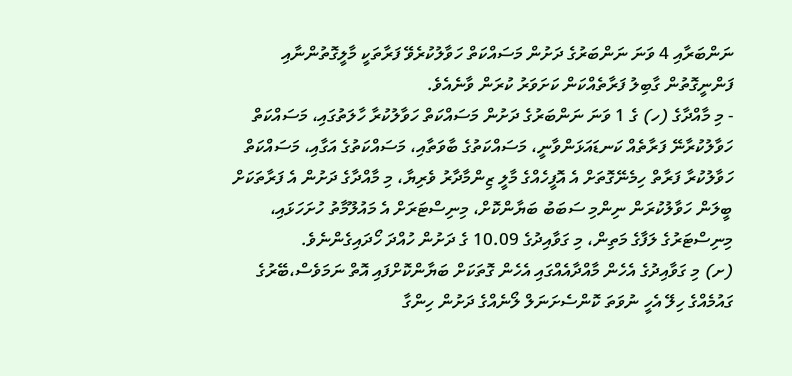ނަންބަރާއި 4 ވަނަ ނަންބަރުގެ ދަށުން މަސައްކަތް ހަވާލުކުރެވޭ ފަރާތަކީ މާލީގޮތުންނާއި ފަންނީގޮތުން ގާބިލު ފަރާތެއްކަން ކަށަވަރު ކުރަން ވާނެއެވެ.
- މި މާއްދާގެ (ހ) ގެ 1 ވަނަ ނަންބަރުގެ ދަށުން މަސައްކަތް ހަވާލުކުރާ ހާލަތުގައި، މަސައްކަތް ހަވާލުކުރާނޭ ފަރާތެއް ކަނޑައަޅަންވާނީ، މަސައްކަތުގެ ބާވަތާއި، މަސައްކަތުގެ އަގާއި، މަސައްކަތް ހަވާލުކުރާ ފަރާތް ހިމެނޭގޮތަށް އެ އޮފީހެއްގެ މާލީ ޒިންމާދާރު ވެރިޔާ، މި މާއްދާގެ ދަށުން އެ ފަރާތަކަށް ބީލަން ހަވާލުކުރަން ނިންމި ސަބަބު ބަޔާންކޮށް، މިނިސްޓަރަށް އެ މައުލޫމާތު ހުށަހަޅައި، މިނިސްޓަރުގެ ލަފާގެ މަތިން، މި ގަވާއިދުގެ 10.09 ގެ ދަށުން ހުއްދަ ހޯދައިގެންނެވެ.
(ށ) މި ގަވާއިދުގެ އެހެން މާއްދާއެއްގައި އެހެން ގޮތަކަށް ބަޔާންކޮށްފައި އޮތް ނަމަވެސް،ބޭރުގެ ގައުމެއްގެ ހިލޭ އެހީ ނުވަތަ ކޮންސެށަނަލް ލޯނެއްގެ ދަށުން ހިންގާ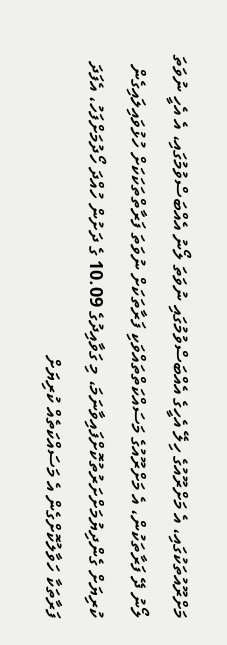މަށްރޫއުތަކުގައި، އެ މަށްރޫއުގެ ހިލޭ އެހީގެ އެއްބަސްވުމުގައި ނުވަތަ ލޯނު އެއްބަސްވުމުގައި، އެ އެހީ ނުވަތަ ލޯނު ދޭ ފަރާތަކުން، އެ މަށްރޫއުގެ މަސައްކަތްތައްވަކި ފަރާތަކަށް ނުވަތަ ފަރާތްތަކަކަށް ހުޅުވައިލައިގެން ކުރިޔަށް ގެންދިޔުމަށްށަރުތުކޮށްފައިވާނަމަ، މި ގަވާއިދުގެ 10.09 ގެ ދަށުން ހުއްދަ ހޯދުމަށްފަހު، އެފަދަ ފަރާތަކާ ހަވާލުކޮށްގެން އެ މަސައްކަތެއް ކުރިޔަށް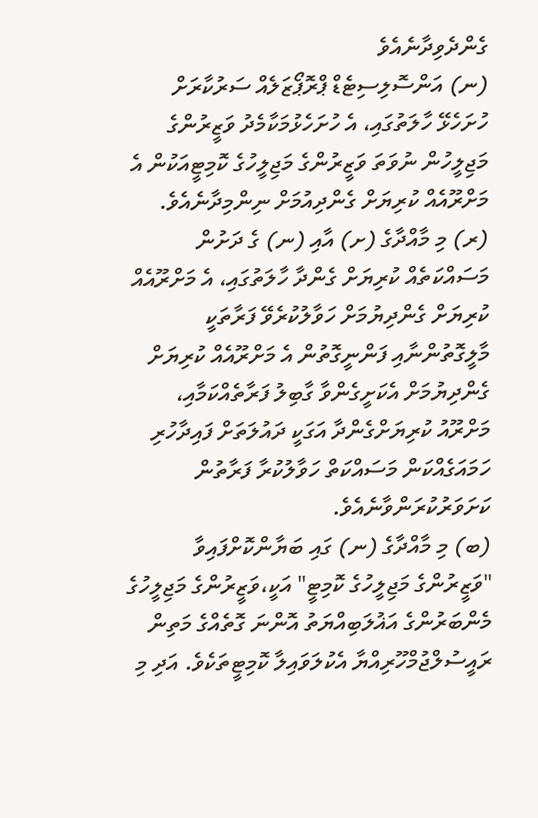ގެންދެވިދާނެއެވެ
(ނ) އަންސޮލިސިޓެޑް ޕްރޮޕޯޒަލެއް ސަރުކާރަށް ހުށަހެޅޭ ހާލަތުގައި، އެ ހުށަހެޅުމަކާމެދު ވަޒީރުންގެ މަޖިލީހުން ނުވަތަ ވަޒީރުންގެ މަޖިލީހުގެ ކޮމިޓީއަކުން އެ މަށްރޫއެއް ކުރިޔަށް ގެންދިއުމަށް ނިންމިދާނެއެވެ.
(ރ) މި މާއްދާގެ (ށ) އާއި (ނ) ގެ ދަށުން މަސައްކަތެއް ކުރިޔަށް ގެންދާ ހާލަތުގައި، އެ މަށްރޫއެއް ކުރިޔަށް ގެންދިޔުމަށް ހަވާލުކުރެވޭ ފަރާތަކީ މާލީގޮތުންނާއި ފަންނީގޮތުން އެ މަށްރޫއެއް ކުރިޔަށް ގެންދިޔުމަށް އެކަށީގެންވާ ގާބިލު ފަރާތެއްކަމާއި، މަށްރޫއު ކުރިޔަށްގެންދާ އަގަކީ ދައުލަތަށް ފައިދާހުރި ހަމައަގެއްކަން މަސައްކަތް ހަވާލުކުރާ ފަރާތުން ކަށަވަރުކުރަންވާނެއެވެ.
(ބ) މި މާއްދާގެ (ނ) ގައި ބަޔާންކޮށްފައިވާ "ވަޒީރުންގެ މަޖިލީހުގެ ކޮމިޓީ" އަކީ،ވަޒީރުންގެ މަޖިލީހުގެ މެންބަރުންގެ އަޣުލަބިއްޔަތު އޮންނަ ގޮތެއްގެ މަތިން ރައީސުލްޖުމްހޫރިއްޔާ އެކުލަވައިލާ ކޮމިޓީތަކެވެ. އަދި މި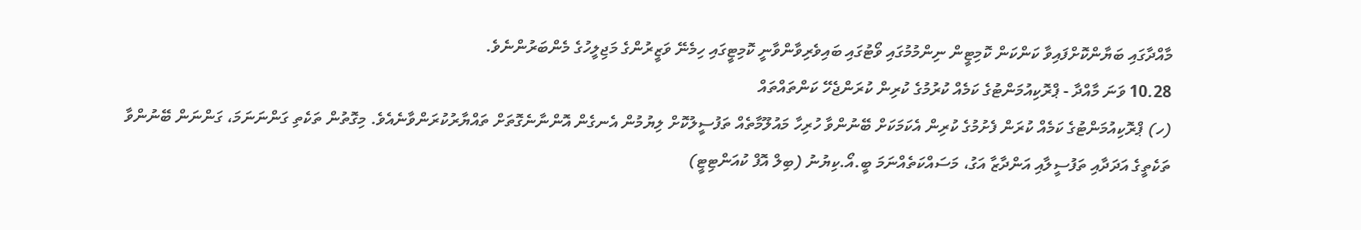މާއްދާގައި ބަޔާންކޮށްފައިވާ ކަންކަން ކޮމިޓީން ނިންމުމުގައި ވޯޓުގައި ބައިވެރިވާންވާނީ ކޮމިޓީގައި ހިމެނޭ ވަޒީރުންގެ މަޖިލީހުގެ މެންބަރުންނެވެ.
10.28 ވަނަ މާއްދާ - ޕްރޮކިއުމަންޓުގެ ކަމެއް ކުރުމުގެ ކުރިން ކުރަންޖެހޭ ކަންތައްތައް
(ހ) ޕްރޮކިއުމަންޓުގެ ކަމެއް ކުރަން ފެށުމުގެ ކުރިން އެކަމަކަށް ބޭނުންވާ ހުރިހާ މައުލޫމާތެއް ތަފުސީލުކޮށް ލިޔުމުން އެނގެން އޮންނާނެގޮތަށް ތައްޔާރުކުރަންވާނެއެވެ. މިގޮތުން ތަކެތި ގަންނަނަމަ، ގަންނަން ބޭނުންވާ ތަކެތީގެ އަދަދާއި ތަފުސީލާއި އަންދާޒާ އަގު، މަސައްކަތެއްނަމަ ބީ.އޯ.ކިޔުނު (ބިލް އޮފް ކުއަންޓިޓީ)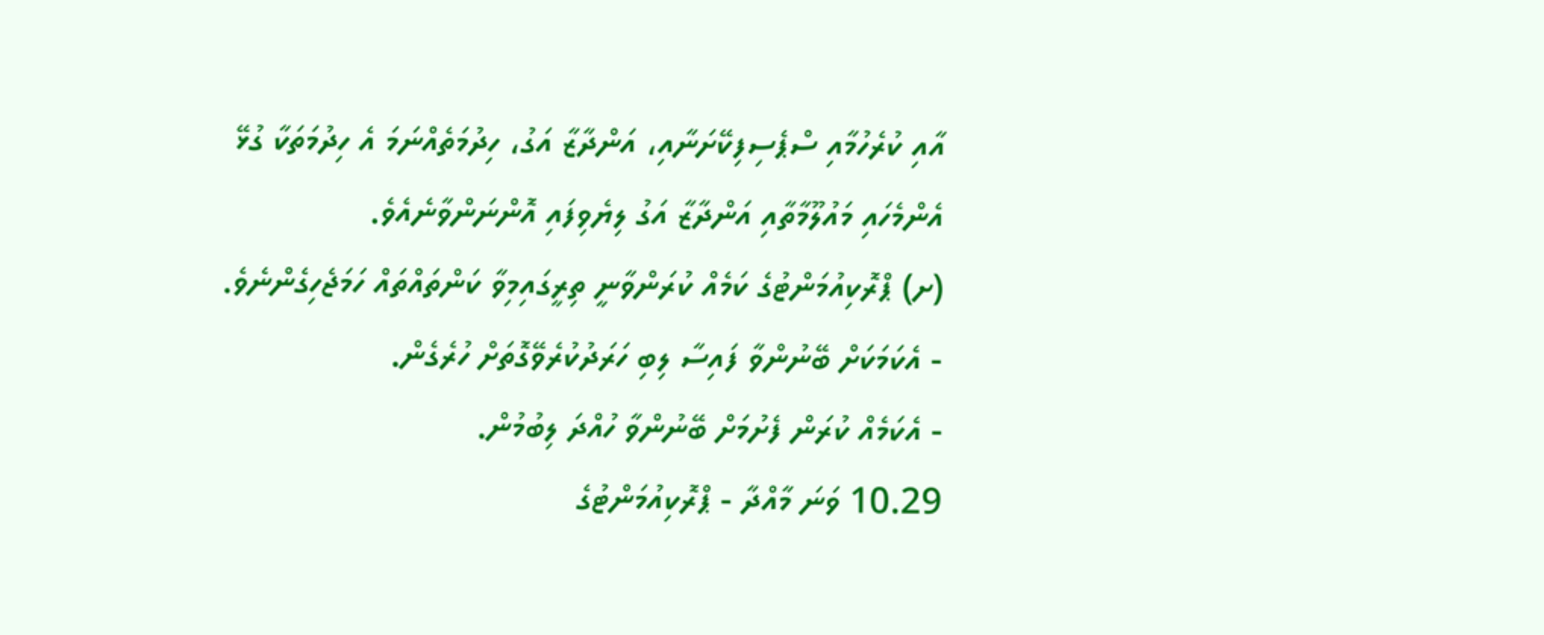އާއި ކުރެހުމާއި ސްޕެސިފިކޭށަނާއި، އަންދާޒާ އަގު، ހިދުމަތެއްނަމަ އެ ހިދުމަތަކާ ގުޅޭ އެންމެހައި މައުލޫމާތާއި އަންދާޒާ އަގު ލިޔެވިފައި އޮންނަންވާނެއެވެ.
(ށ) ޕްރޮކިއުމަންޓުގެ ކަމެއް ކުރަންވާނީ ތިރީގައިމިވާ ކަންތައްތައް ހަމަޖެހިގެންނެވެ.
- އެކަމަކަށް ބޭނުންވާ ފައިސާ ލިބި ހަރަދުކުރެވޭގޮތަށް ހުރެގެން.
- އެކަމެއް ކުރަން ފެށުމަށް ބޭނުންވާ ހުއްދަ ލިބުމުން.
10.29 ވަނަ މާއްދާ - ޕްރޮކިއުމަންޓުގެ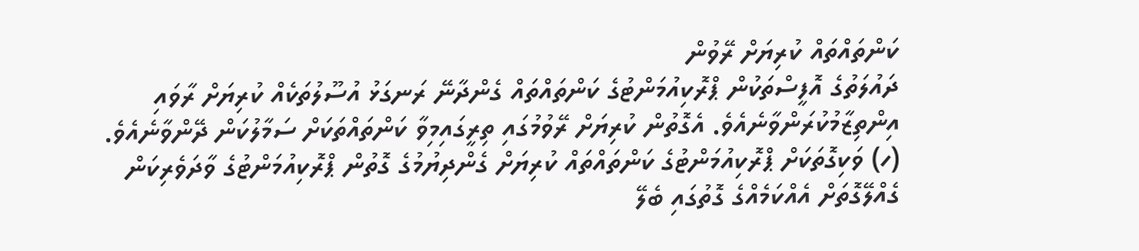ކަންތައްތައް ކުރިޔަށް ރޭވުން
ދައުލަތުގެ އޮފީސްތަކުން ޕްރޮކިއުމަންޓުގެ ކަންތައްތައް ގެންދާނޭ ރަނގަޅު އުސޫލުތަކެއް ކުރިޔަށް ރާވައި އިންތިޒާމުކުރަންވާނެއެވެ. އެގޮތުން ކުރިޔަށް ރޭވުމުގައި ތިރީގައިމިވާ ކަންތައްތަކަށް ސަމާލުކަން ދޭންވާނެއެވެ.
(ހ) ވަކިގޮތަކަށް ޕްރޮކިއުމަންޓުގެ ކަންތައްތައް ކުރިޔަށް ގެންދިޔުމުގެ ގޮތުން ޕްރޮކިއުމަންޓުގެ ވާދަވެރިކަން ގެއްލޭގޮތަށް އެއްކަމެއްގެ ގޮތުގައި ބެލޭ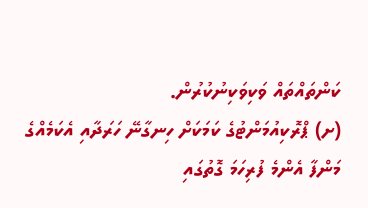ކަންތައްތައް ވަކިވަކިނުކުރުން.
(ށ) ޕްރޮކިއުމަންޓުގެ ކަމަކަށް ހިނގާނޭ ހަރަދާއި އެކަމެއްގެ މަންފާ އެންމެ ފުރިހަމަ ގޮތުގައި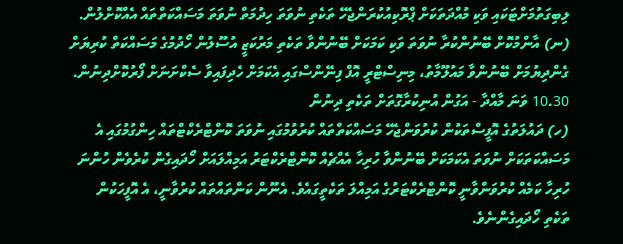ލިބިގަތުމަށްޓަކައި ވަކި މުއްދަތަކަށް ޕްރޮކިއުކުރަންޖެހޭ ތަކެތި ނުވަތަ ހިދުމަތް ނުވަތަ މަސައްކަތްތައް އެއްކޮށްލުން.
(ނ) އާންމުކޮށް ބޭނުންކުރާ ނުވަތަ ވަކި ކަމަކަށް ބޭނުންވާ ތަކެތި މަރުކަޒީ އުސޫލުން ހޯދުމުގެ މަސައްކަތް ކުރިޔަށް ގެންދިޔުމަށް ބޭނުންވާ މައުލޫމާތު، މިނިސްޓްރީ އޮފް ފިނޭންސްގައި އެކަމަށް ހެދިފައިވާ ސެކްށަނަށް ފޯރުކޮށްދިނުން.
10.30 ވަނަ މާއްދާ - އަގުން އުނިކުރާގޮތަށް ތަކެތި ދިނުން
(ހ) ދައުލަތުގެ އޮފީސްތަކުން ކުރުވަންޖެހޭ މަސައްކަތްތައް ކުރުވުމުގައި ނުވަތަ ކޮންޓްރެކްޓްތައް ހިންގުމުގައި އެ މަސައްކަތަކަށް ނުވަތަ އެކަމަކަށް ބޭނުންވާ ހުރިހާ އެއްޗެއް ކޮންޓްރެކްޓަރު އަމިއްލައަށް ހޯދައިގެން ކުރެވެން ހުންނަ ހުރިހާ ކަމެއް ކުރުވަންވާނީ ކޮންޓްރެކްޓަރުގެ އަމިއްލަ ތަކެތީގައެވެ. އެނޫން ކަންތައްތައް ކުރުވާނީ، އެ އޮފީހަކުން ތަކެތި ހޯދައިގެންނެވެ.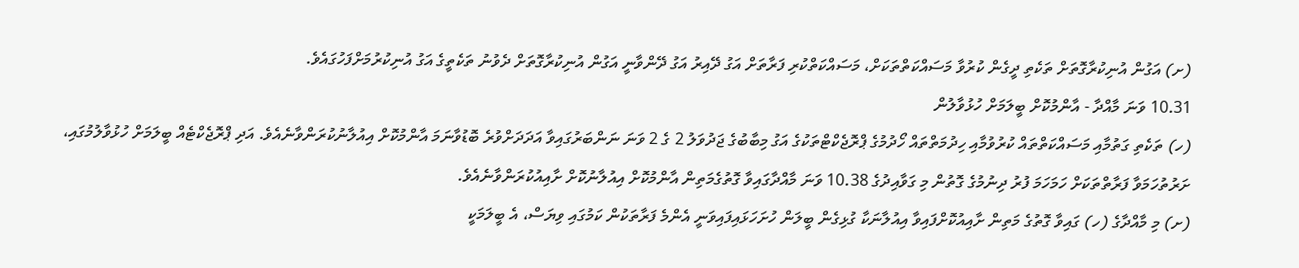(ށ) އަގުން އުނިކުރާގޮތަށް ތަކެތި ދީގެން ކުރުވާ މަސައްކަތްތަކަށް، މަސައްކަތްކުރި ފަރާތަށް އަގު ދޭއިރު އަގު ދޭންވާނީ އަގުން އުނިކުރާގޮތަށް ދެވުނު ތަކެތީގެ އަގު އުނިކުރުމަށްފަހުގައެވެ.
10.31 ވަނަ މާއްދާ - އާންމުކޮށް ބީލަމަށް ހުޅުވާލުން
(ހ) ތަކެތި ގަތުމާއި މަސައްކަތްތައް ކުރުވުމާއި ހިދުމަތްތައް ހޯދުމުގެ ޕްރޮޖެކްޓްތަކުގެ އަގު މިބާބުގެ ޖަދުވަލު 2 ގެ 2 ވަނަ ނަންބަރުގައިވާ އަދަދަށްވުރެ ބޮޑުވާނަމަ އާންމުކޮށް އިއުލާނުކުރަންވާނެއެވެ. އަދި ޕްރޮޖެކްޓެއް ބީލަމަށް ހުޅުވާލުމުގައި، ށަރުތުހަމަވާ ފަރާތްތަކަށް ހަމަހަމަ ފުރު ދިނުމުގެ ގޮތުން މި ގަވާއިދުގެ 10.38 ވަނަ މާއްދާގައިވާ ގޮތުގެމަތިން އާންމުކޮށް އިއުލާނުކޮށް ށާއިއުކުރަންވާނެއެވެ.
(ށ) މި މާއްދާގެ (ހ) ގައިވާ ގޮތުގެ މަތިން ށާއިއުކޮށްފައިވާ އިއުލާނަކާ ގުޅިގެން ބީލަން ހުށަހަޅައިފައިވަނީ އެންމެ ފަރާތަކުން ކަމުގައި ވިޔަސް، އެ ބީލަމަކީ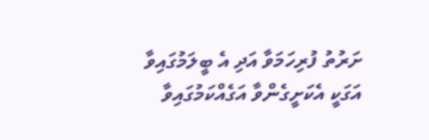ށަރުތު ފުރިހަމަވާ އަދި އެ ބީލަމުގައިވާ އަގަކީ އެކަށީގެންވާ އަގެއްކަމުގައިވާ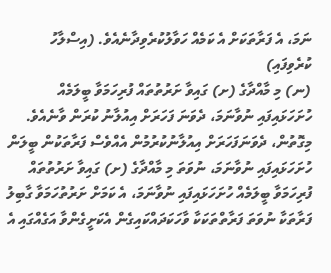ނަމަ، އެ ފަރާތަކަށް އެ ކަމެއް ހަވާލުކުރެވިދާނެއެވެ. (އިސްލާހު ކުރެވިފައި)
(ނ) މި މާއްދާގެ (ށ) ގައިވާ ށަރުތުތައް ފުރިހަމަވާ ބީލަމެއް ހުށަހަޅައިފައި ނުވާނަމަ، ދެވަނަ ފަހަރަށް އިއުލާނު ކުރަން ވާނެއެވެ. މިގޮތުން، ދެވަނަފަހަރަށް އިއުލާނުކުރުމުން އެއްވެސް ފަރާތަކުން ބީލަން ހުށަހަޅައިފައި ނުވާނަމަ، ނުވަތަ މި މާއްދާގެ (ށ) ގައިވާ ށަރުތުތައް ފުރިހަމަވާ ބީލަމެއް ހުށަހަޅައިފައި ނުވާނަމަ، އެ ކަމަށް ށަރުތުހަމަވާ ގާބިލު ފަރާތަކާ ނުވަތަ ފަރާތްތަކަކާ ވާހަކަދައްކައިގެން އެކަށީގެންވާ އަގެއްގައި އެ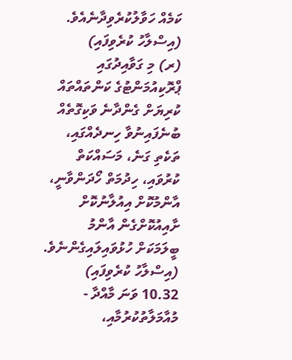ކަމެއް ހަވާލުކުރެވިދާނެއެވެ. (އިސްލާހު ކުރެވިފައި)
(ރ) މި ގަވާއިދުގައި ޕްރޮކިއުމަންޓުގެ ކަންތައްތައް ކުރިޔަށް ގެންދާނެ ވަކިގޮތެއް ބުނެފައިނުވާ ހިނދެއްގައި، ތަކެތި ގަނެ، މަސައްކަތް ކުރުވައި، ހިދުމަތް ހޯދަންވާނީ، އާންމުކޮށް އިއުލާނުކޮށް ށާއިއުކޮށްގެން އާންމު ބީލަމަކަށް ހުޅުވައިލައިގެންނެވެ. (އިސްލާހު ކުރެވިފައި)
10.32 ވަނަ މާއްދާ - މުއާމަލާތުކުރުމާއި،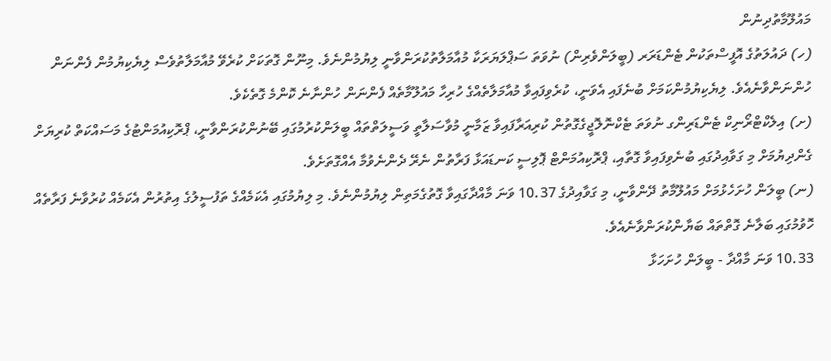މައުލޫމާތުދިނުން
(ހ) ދައުލަތުގެ އޮފީސްތަކުން ޓެންޑަރަރ (ބީލަންވެރިން) ނުވަތަ ސަޕްލަޔަރަކާ މުއާމަލާތުކުރަންވާނީ ލިޔުމުންނެވެ. މިނޫން ގޮތަކަށް ކުރެވޭ މުއާމަލާތުވެސް ލިޔެކިޔުމުން ފެންނަން ހުންނަންވާނެއެވެ. ލިޔެކިޔުމުންކަމަށް ބުނެފައި އެވަނީ، ކުރެވިފައިވާ މުއާމަލާތެއްގެ ހުރިހާ މައުލޫމާތެއް ފެންނަން ހުންނާނެ ކޮންމެ ގޮތެކެވެ.
(ށ) އިލެކްޓްރޯނިކް ޓެންޑަރިންގ ނުވަތަ ޓެކްނޮލޮޖީގެގޮތުން ކުރިއަރާފައިވާ ޒަމާނީ މުވާސަލާތީ ވަސީލަތްތައް ބީލަންކުރުމުގައި ބޭނުންކުރަންވާނީ، ޕްރޮކިއުމަންޓުގެ މަސައްކަތް ކުރިޔަށް ގެންދިޔުމަށް މި ގަވާއިދުގައި ބުނެވިފައިވާ ގޮތާއި، ޕްރޮކިއުމަންޓް ޕޮލިސީ ކަނޑައަޅާ ފަރާތުން ނެރޭ ދެންނެވުމާ އެއްގޮތަށެވެ.
(ނ) ބީލަން ހުށަހެޅުމަށް މައުލޫމާތު ދޭންވާނީ، މި ގަވާއިދުގެ 10.37 ވަނަ މާއްދާގައިވާ ގޮތުގެމަތިން ލިޔުމުންނެވެ. މި ލިޔުމުގައި އެކަމެއްގެ ތަފުސީލުގެ އިތުރުން އެކަމެއް ކުރުވާނެ ފަރާތެއް ހޮވުމުގައި ބަލާނެ ގޮތްތައް ބަޔާންކުރަންވާނެއެވެ.
10.33 ވަނަ މާއްދާ - ބީލަން ހުށަހަޅާ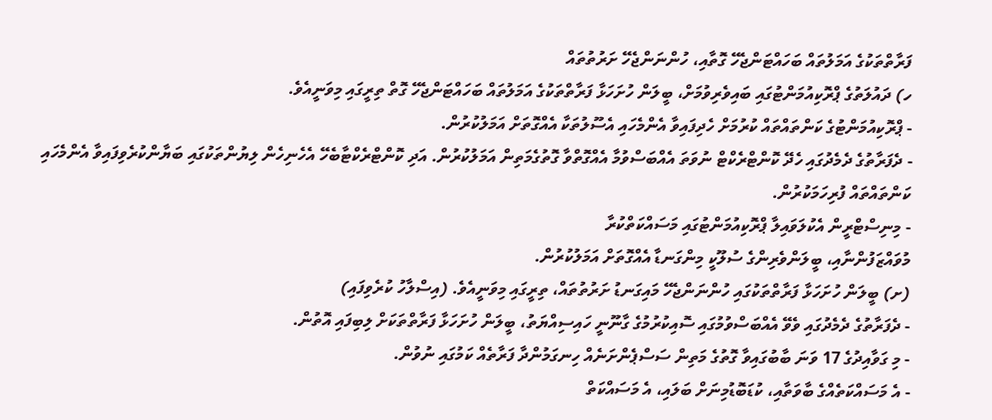ފަރާތްތަކުގެ އަމަލުތައް ބަހައްޓަންޖެހޭ ގޮތާއި، ހުންނަންޖެހޭ ށަރުތުތައް
ހ) ދައުލަތުގެ ޕްރޮކިއުމަންޓުގައި ބައިވެރިވުމަށް، ބީލަން ހުށަހަޅާ ފަރާތްތަކުގެ އަމަލުތައް ބަހައްޓަންޖެހޭ ގޮތް ތިރީގައި މިވަނީއެވެ.
- ޕްރޮކިއުމަންޓުގެ ކަންތައްތައް ކުރުމަށް ހެދިފައިވާ އެންމެހައި އެސޫލުތަކާ އެއްގޮތަށް އަމަލުކުރުން.
- ދެފަރާތުގެ ދެމެދުގައި ހެދޭ ކޮންޓްރެކްޓް ނުވަތަ އެއްބަސްވުމާ އެއްގޮތްވާ ގޮތުގެމަތިން އަމަލުކުރުން. އަދި ކޮންޓްރެކްޓާބެހޭ އެހެނިހެން ލިޔުންތަކުގައި ބަޔާންކުރެވިފައިވާ އެންމެހައި ކަންތައްތައް ފުރިހަމަކުރުން.
- މިނިސްޓްރީން އެކުލަވައިލާ ޕްރޮކިއުމަންޓުގައި މަސައްކަތްކުރާ
މުވައްޒަފުންނާއި، ބީލަންވެރިންގެ ސުލޫކީ މިންގަނޑާ އެއްގޮތަށް އަމަލުކުރުން.
(ށ) ބީލަން ހުށަހަޅާ ފަރާތްތަކުގައި ހުންނަންޖެހޭ މައިގަނޑު ށަރުތުތައް، ތިރީގައި މިވަނީއެވެ. (އިސްލާހު ކުރެވިފައި)
- ދެފަރާތުގެ ދެމެދުގައި ވެވޭ އެއްބަސްވުމުގައި ސޮއިކުރުމުގެ ގާނޫނީ ހައިސިއްޔަތު، ބީލަން ހުށަހަޅާ ފަރާތްތަކަށް ލިބިފައި އޮތުން.
- މި ގަވާއިދުގެ 17 ވަނަ ބާބުގައިވާ ގޮތުގެ މަތިން ސަސްޕެންށަނެއް ހިނގަމުންދާ ފަރާތެއް ކަމުގައި ނުވުން.
- އެ މަސައްކަތެއްގެ ބާވަތާއި، ކުޑަބޮޑުމިނަށް ބަލައި، އެ މަސައްކަތް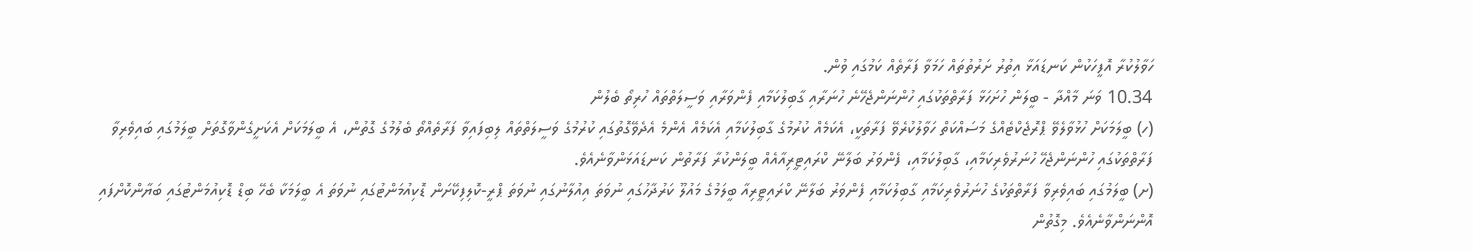ހަވާލުކުރާ އޮފީހަކުން ކަނޑައަޅާ އިތުރު ށަރުތުތައް ހަމަވާ ފަރާތެއް ކަމުގައި ވުން.
10.34 ވަނަ މާއްދާ - ބީލަން ހުށަހަޅާ ފަރާތްތަކުގައި ހުންނަންޖެހޭނެ ހުނަރާއި ގާބިލުކަމާއި ފެންވަރާއި ވަސީލަތްތައް ހުރިތޯ ބެލުން
(ހ) ބީލަމަކަށް ހުޅުވާލެވޭ ޕްރޮޖެކްޓެއްގެ މަސައްކަތް ހަވާލުކުރެވޭ ފަރާތަކީ، އެކަމެއް ކުރުމުގެ ގާބިލުކަމާއި އެކަމެއް އެންމެ އެދެވޭގޮތުގައި ކުރުމުގެ ވަސީލަތްތައް ލިބިފައިވާ ފަރާތެއްތޯ ބެލުމުގެ ގޮތުން، އެ ބީލަމަކަށް އެކަށީގެންވާގޮތަށް ބީލަމުގައި ބައިވެރިވާ ފަރާތްތަކުގައި ހުންނަންޖެހޭ ހުނަރުވެރިކަމާއި، ގާބިލުކަމާއި، ފެންވަރު ބަލާނޭ ކްރައިޓީރިއާއެއް ބީލަންކުރާ ފަރާތުން ކަނޑައަޅަންވާނެއެވެ.
(ށ) ބީލަމުގައި ބައިވެރިވާ ފަރާތްތަކުގެ ހުނަރުވެރިކަމާއި ގާބިލުކަމާއި ފެންވަރު ބަލާނޭ ކްރައިޓީރިއާ ބީލަމުގެ މައުލޫ ކަރުދާހުގައި ނުވަތަ އިއުލާނުގައި ނުވަތަ ޕްރީ-ކޮލިފިކޭށަން ޑޮކިއުމަންޓުގައި ނުވަތަ އެ ބީލަމަކާ ބެހޭ ބިޑް ޑޮކިއުމަންޓުގައި ބަޔާންކޮށްފައި އޮންނަންވާނެއެވެ. މިގޮތުން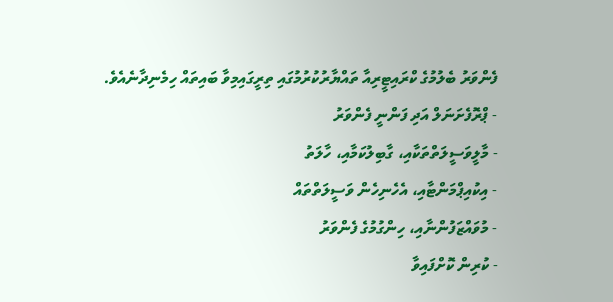ފެންވަރު ބެލުމުގެ ކްރައިޓީރިއާ ތައްޔާރުކުރުމުގައި ތިރީގައިމިވާ ބައިތައް ހިމެނިދާނެއެވެ.
- ޕްރޮފެށަނަލް އަދި ފަންނީ ފެންވަރު
- މާލީވަސީލަތްތަކާއި، ގާބިލުކަމާއި، ހާލަތު
- އިކުއިޕްމަންޓާއި، އެހެނިހެން ވަސީލަތްތައް
- މުވައްޒަފުންނާއި، ހިންގުމުގެ ފެންވަރު
- ކުރިން ކޮށްފައިވާ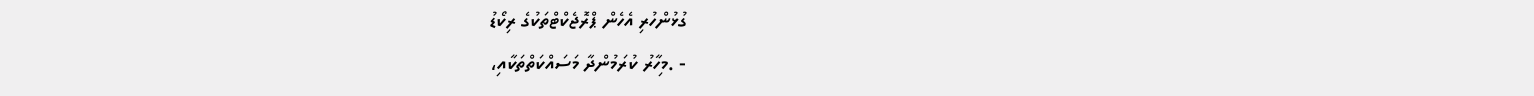ގުޅުންހުރި އެހެން ޕްރޮޖެކްޓްތަކުގެ ރިކޯޑު
- .މިހާރު ކުރަމުންދާ މަސައްކަތްތަކާއި،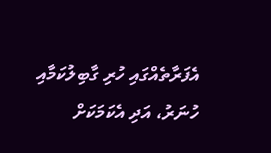އެފަރާތެއްގައި ހުރި ގާބިލުކަމާއި ހުނަރު، އަދި އެކަމަކަށް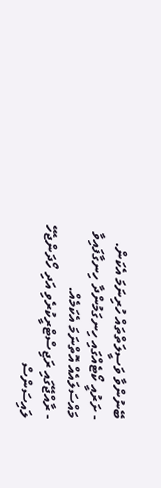ބޭނުންވާ ވަސީލަތްތައް ހުރިނަމަ އެކަން.
- ށަރުއީ ކޯޓެއްގައި ހިނގަމުންދާ ހިނގާފައިވާ މައްސަލައެއް އޮތްނަމަ އެކަމެއް.
- ރާއްޖޭގައި ރަޖިސްޓްރީކުރެވި އަދި ހޯދަންޖެހޭ ލައިސަންސް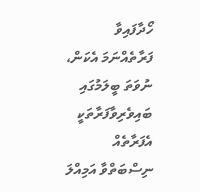ހޯދާފައިވާ ފަރާތެއްނަމަ އެކަން، ނުވަތަ ބީލަމުގައި ބައިވެރިވާފަރާތަކީ އެފަރާތެއް ނިސްބަތްވާ އަމިއްލަ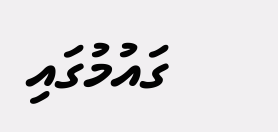ގައުމުގައި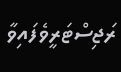ރަޖިސްޓަރީވެފައިވާ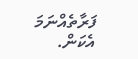ފަރާތެއްނަމަ އެކަން.